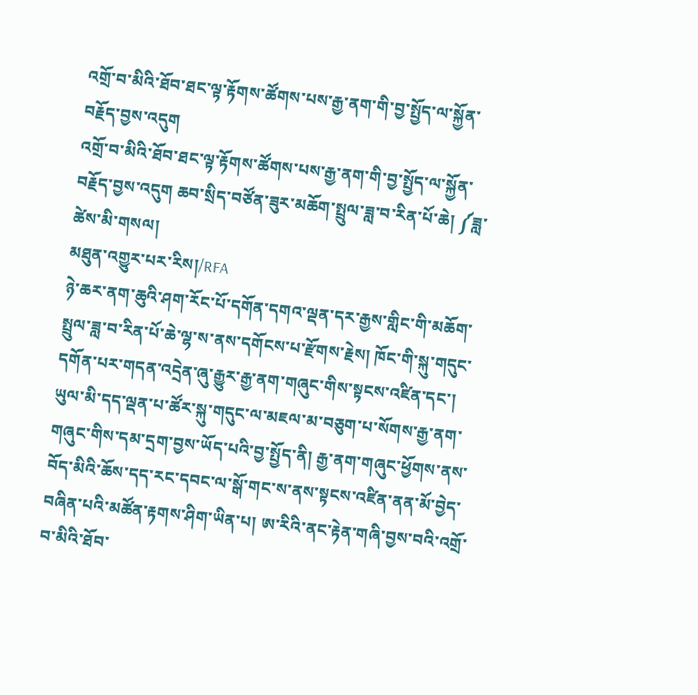འགྲོ་བ་མིའི་ཐོབ་ཐང་ལྟ་རྟོགས་ཚོགས་པས་རྒྱ་ནག་གི་བྱ་སྤྱོད་ལ་སྐྱོན་བརྗོད་བྱས་འདུག
འགྲོ་བ་མིའི་ཐོབ་ཐང་ལྟ་རྟོགས་ཚོགས་པས་རྒྱ་ནག་གི་བྱ་སྤྱོད་ལ་སྐྱོན་བརྗོད་བྱས་འདུག ཆབ་སྲིད་བཙོན་ཟུར་མཆོག་སྤྲུལ་ཟླ་བ་རིན་པོ་ཆེ། ༼ཟླ་ཚེས་མི་གསལ།
མཐུན་འགྱུར་པར་རིས།/RFA
ཉེ་ཆར་ནག་ཆུའི་ཤག་རོང་པོ་དགོན་དགའ་ལྡན་དར་རྒྱས་གླིང་གི་མཆོག་སྤྲུལ་ཟླ་བ་རིན་པོ་ཆེ་ལྷ་ས་ནས་དགོངས་པ་རྫོགས་རྗེས། ཁོང་གི་སྐུ་གདུང་དགོན་པར་གདན་འདྲེན་ཞུ་རྒྱུར་རྒྱ་ནག་གཞུང་གིས་སྟངས་འཛིན་དང་། ཡུལ་མི་དད་ལྡན་པ་ཚོར་སྐུ་གདུང་ལ་མཇལ་མ་བཅུག་པ་སོགས་རྒྱ་ནག་གཞུང་གིས་དམ་དྲག་བྱས་ཡོད་པའི་བྱ་སྤྱོད་ནི། རྒྱ་ནག་གཞུང་ཕྱོགས་ནས་བོད་མིའི་ཆོས་དད་རང་དབང་ལ་སྒོ་གང་ས་ནས་སྟངས་འཛིན་ནན་མོ་བྱེད་བཞིན་པའི་མཚོན་རྟགས་ཤིག་ཡིན་པ། ཨ་རིའི་ནང་རྟེན་གཞི་བྱས་བའི་འགྲོ་བ་མིའི་ཐོབ་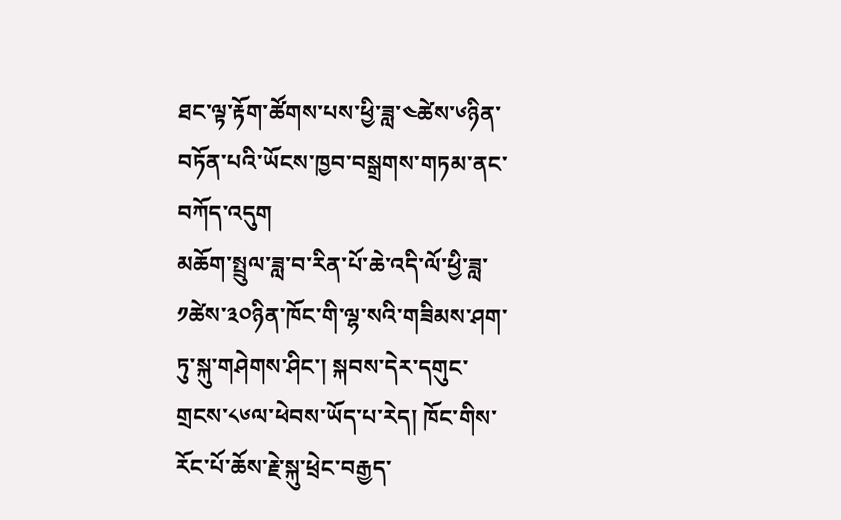ཐང་ལྟ་རྟོག་ཚོགས་པས་ཕྱི་ཟླ་༤ཚེས་༦ཉིན་བཏོན་པའི་ཡོངས་ཁྱབ་བསྒྲགས་གཏམ་ནང་བཀོད་འདུག
མཆོག་སྤྲུལ་ཟླ་བ་རིན་པོ་ཆེ་འདི་ལོ་ཕྱི་ཟླ་༡ཚེས་༣༠ཉིན་ཁོང་གི་ལྷ་སའི་གཟིམས་ཤག་ཏུ་སྐུ་གཤེགས་ཤིང་། སྐབས་དེར་དགུང་གྲངས་༨༦ལ་ཕེབས་ཡོད་པ་རེད། ཁོང་གིས་རོང་པོ་ཆོས་རྗེ་སྐུ་ཕྲེང་བརྒྱད་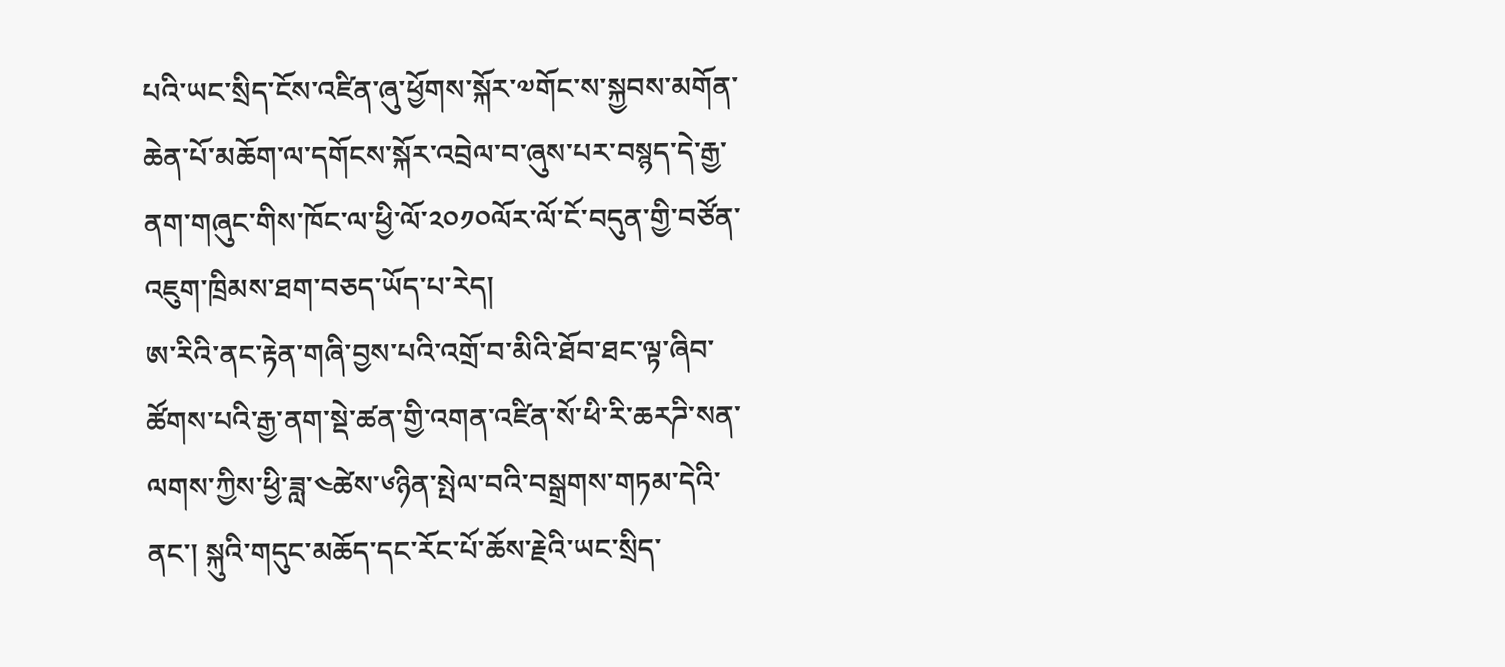པའི་ཡང་སྲིད་ངོས་འཛིན་ཞུ་ཕྱོགས་སྐོར་༧གོང་ས་སྐྱབས་མགོན་ཆེན་པོ་མཆོག་ལ་དགོངས་སྐོར་འབྲེལ་བ་ཞུས་པར་བསྙད་དེ་རྒྱ་ནག་གཞུང་གིས་ཁོང་ལ་ཕྱི་ལོ་༢༠༡༠ལོར་ལོ་ངོ་བདུན་གྱི་བཙོན་འཇུག་ཁྲིམས་ཐག་བཅད་ཡོད་པ་རེད།
ཨ་རིའི་ནང་རྟེན་གཞི་བྱས་པའི་འགྲོ་བ་མིའི་ཐོབ་ཐང་ལྟ་ཞིབ་ཚོགས་པའི་རྒྱ་ནག་སྡེ་ཚན་གྱི་འགན་འཛིན་སོ་ཕི་རི་ཆརཌི་སན་ལགས་ཀྱིས་ཕྱི་ཟླ་༤ཚེས་༦ཉིན་སྤེལ་བའི་བསྒྲགས་གཏམ་དེའི་ནང་། སྐུའི་གདུང་མཆོད་དང་རོང་པོ་ཆོས་རྗེའི་ཡང་སྲིད་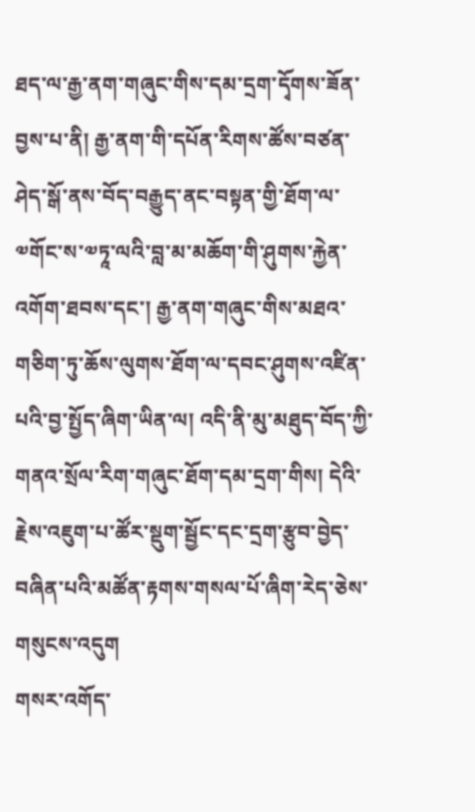ཐད་ལ་རྒྱ་ནག་གཞུང་གིས་དམ་དྲག་དྭོགས་ཟོན་བྱས་པ་ནི། རྒྱ་ནག་གི་དཔོན་རིགས་ཚོས་བཙན་ཤེད་སྒོ་ནས་བོད་བརྒྱུད་ནང་བསྟན་གྱི་ཐོག་ལ་༧གོང་ས་༧ཏཱ་ལའི་བླ་མ་མཆོག་གི་ཤུགས་རྐྱེན་འགོག་ཐབས་དང་། རྒྱ་ནག་གཞུང་གིས་མཐའ་གཅིག་ཏུ་ཆོས་ལུགས་ཐོག་ལ་དབང་ཤུགས་འཛིན་པའི་བྱ་སྤྱོད་ཞིག་ཡིན་ལ། འདི་ནི་མུ་མཐུད་བོད་ཀྱི་གནའ་སྲོལ་རིག་གཞུང་ཐོག་དམ་དྲག་གིས། དེའི་རྗེས་འཇུག་པ་ཚོར་སྡུག་སྦྱོང་དང་དྲག་རྩུབ་བྱེད་བཞིན་པའི་མཚོན་རྟགས་གསལ་པོ་ཞིག་རེད་ཅེས་གསུངས་འདུག
གསར་འགོད་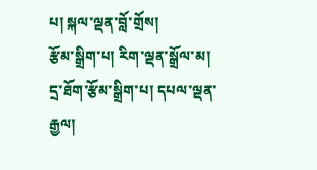པ། སྐལ་ལྡན་བློ་གྲོས།
རྩོམ་སྒྲིག་པ། རིག་ལྡན་སྒྲོལ་མ།
དྲ་ཐོག་རྩོམ་སྒྲིག་པ། དཔལ་ལྡན་རྒྱལ།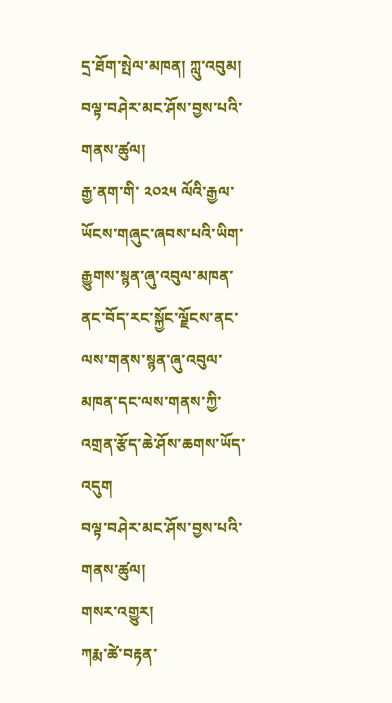དྲ་ཐོག་སྤེལ་མཁན། ཀླུ་འབུམ།
བལྟ་བཤེར་མང་ཤོས་བྱས་པའི་གནས་ཚུལ།
རྒྱ་ནག་གི་ ༢༠༢༥ ལོའི་རྒྱལ་ཡོངས་གཞུང་ཞབས་པའི་ཡིག་རྒྱུགས་སྙན་ཞུ་འབུལ་མཁན་ནང་བོད་རང་སྐྱོང་ལྗོངས་ནང་ལས་གནས་སྙན་ཞུ་འབུལ་མཁན་དང་ལས་གནས་ཀྱི་འགྲན་རྩོད་ཆེ་ཤོས་ཆགས་ཡོད་འདུག
བལྟ་བཤེར་མང་ཤོས་བྱས་པའི་གནས་ཚུལ།
གསར་འགྱུར།
ཀརྨ་ཚེ་བརྟན་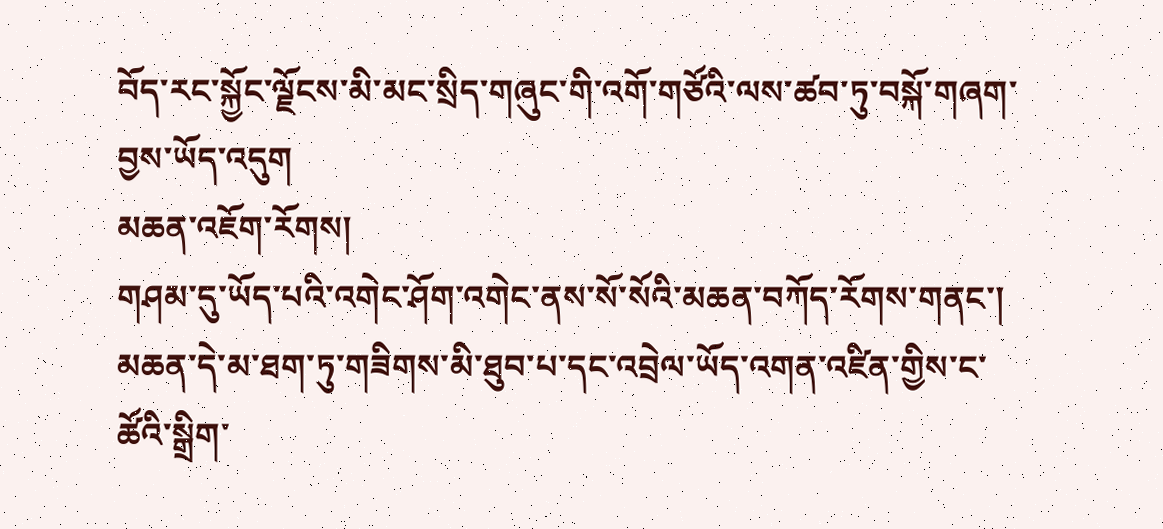བོད་རང་སྐྱོང་ལྗོངས་མི་མང་སྲིད་གཞུང་གི་འགོ་གཙོའི་ལས་ཚབ་ཏུ་བསྐོ་གཞག་བྱས་ཡོད་འདུག
མཆན་འཇོག་རོགས།
གཤམ་དུ་ཡོད་པའི་འགེང་ཤོག་འགེང་ནས་སོ་སོའི་མཆན་བཀོད་རོགས་གནང་། མཆན་དེ་མ་ཐག་ཏུ་གཟིགས་མི་ཐུབ་པ་དང་འབྲེལ་ཡོད་འགན་འཛིན་གྱིས་ང་ཚོའི་སྒྲིག་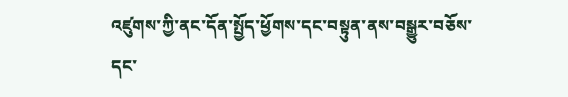འཛུགས་ཀྱི་ནང་དོན་སྤྱོད་ཕྱོགས་དང་བསྟུན་ནས་བསྒྱུར་བཅོས་དང་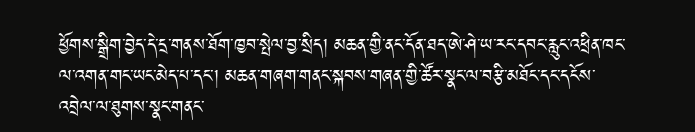ཕྱོགས་སྒྲིག་བྱེད་དེ་དྲ་གནས་ཐོག་ཁྱབ་སྤེལ་བྱ་སྲིད། མཆན་གྱི་ནང་དོན་ཐད་ཨེ་ཤེ་ཡ་རང་དབང་རླུང་འཕྲིན་ཁང་ལ་འགན་གང་ཡང་མེད་པ་དང་། མཆན་གཞག་གནང་སྐབས་གཞན་གྱི་ཚོར་སྣང་ལ་བརྩི་མཐོང་དང་དངོས་འབྲེལ་ལ་ཐུགས་སྣང་གནང་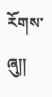རོགས་ཞུ༎